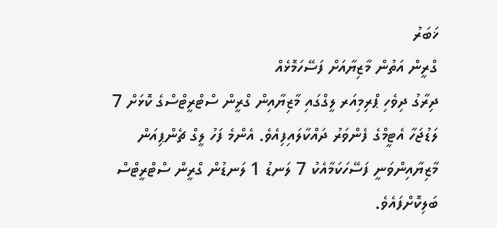ޚަބަރު
ގްރީން އަތުން މާޒިޔާއަށް ފަސޭހަމޮޅެއް
ދިރާގު ދިވެހި ޕްރިމިއަރ ލީގްގައި މާޒިޔާއިން ގްރީން ސްޓްރީޓްސްގެ ކޮޅަށް 7 ލަޑުޖަހާ އެޓީމްގެ ފެންވަރު ދައްކާލައިފިއެވެ. އެންމެ ފަހު ލީގް ޗެންޕިއަން މާޒިޔާއިންވަނީ ފަސޭހަކަމާއެކު 7 ލަނޑު 1 ލަނޑުން ގްރީން ސްޓްރީޓްސް ބަލިކޮށްފައެވެ.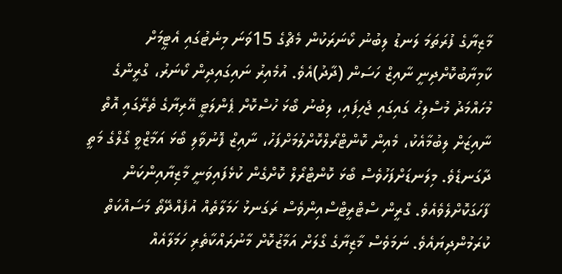މާޒިޔާގެ ފުރަތަމަ ލަނޑު ލިބުނު ކޯނަރަކުން މެޗްގެ 15ވަނަ މިނެޓުގައި އެޓީމަށް ކާމިޔާބުކޮށްދިނީ ނާއިޒް ހަސަން (ދާދު)އެވެ. އުމެއިރު ނައިގައިދިން ކޯނަރު، ގްރީންގެ މުހައްމަދު މުސްލިޙު ގައިގައި ޖެހިފައި، ލިބުނު ބޯޅަ ހުސްކޮށް ޕެންލަޓީ އޭރިޔާގެ ތެރޭގައި އޮތް ނާއިޒަށް ލިބުމާއެކު، މެއިން ކޮންޓްރޯލްކޮށްލުމަށްފަހު، ނާއިޒް ފޮނުވާލި ބޯޅަ އަމާޒްވީ ގޯލްގެ މަތީ ދާގަނޑެވެ. މިލަނޑަށްފަހުވެސް ބޯޅަ ކޮންޓްރޯލް ކޮށްގެން ކުޅެފައިވަނީ މާޒިޔާއިންކަން ފާހަގަކޮށްލެވެއެވެ. ގްރީން ސްޓްރީޓްސްއިންވެސް ރަގަނޅު ހަމަލާތެއް އުފެއްދޭތޯ މަސައްކަތް ކުރަމުންދިޔައެވެ. ނަމަވެސް މާޒިޔާގެ ގޯލަށް އަމާޒުކޮށް މާނުރައްކާތެރި ހަމަލާއެއް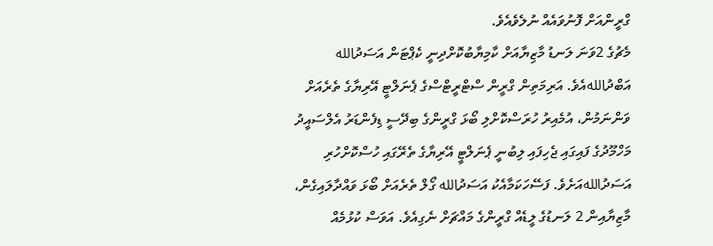ގްރީންއަށް ފޮނުވައެއް ނުލެވެއެވެ.
މެޗުގެ 2ވަނަ ލަނޑު މާޒިޔާއަށް ކާމިޔާބުކޮށްދިނީ ކެޕްޓަން އަސަދުالله އަބްދުاللهއެވެ. އަރިމަތިން ގްރީން ސްޓްރީޓްސްގެ ޕެނަލްޓީ އޭރިޔާގެ ތެރެއަށް ވަންނަމުން، އުމެއިރު ހުރަސްކޮށްލި ބޯޅަ ގްރީންގެ ބިދޭސީ ޑިފެންޑަރު އެލްސައީދު މަހްމޫދުގެ ފައިގައި ޖެހިފައި ލިބުނީ ޕެނަލްޓީ އޭރިޔާގެ ތެރޭގައި ހުސްކޮށްހުރި އަސަދުاللهއަށެވެ. ފަސޭހަކަމާއެކު އަސަދުالله ގޯލް ތެރެއަށް ބޯޅަ ވައްދާލައިގެން، މާޒިޔާއިން 2 ލަނޑުގެ ލީޑެއް ގްރީންގެ މައްޗަށް ނެގިއެވެ. އަވަސް ކުޅުމެއް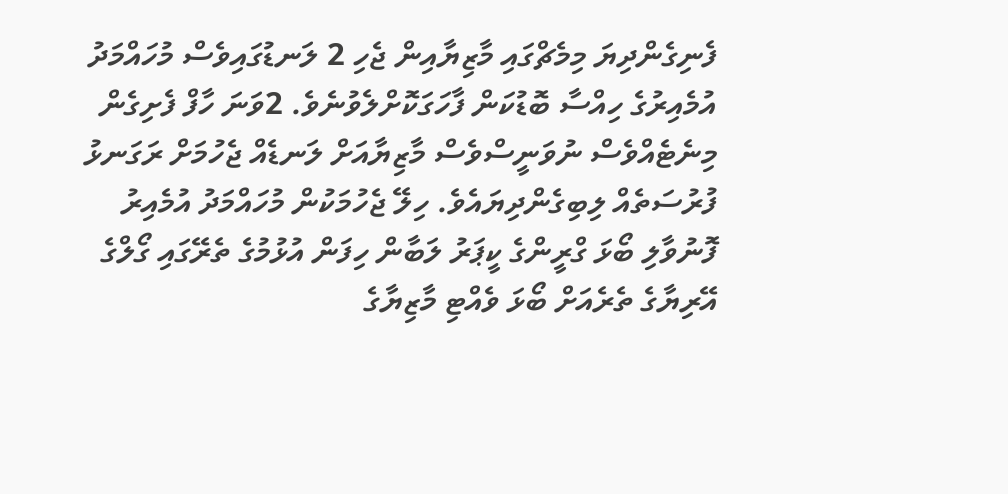ފެނިގެންދިޔަ މިމެޗްގައި މާޒިޔާއިން ޖެހި 2 ލަނޑުގައިވެސް މުހައްމަދު އުމެއިރުގެ ހިއްސާ ބޮޑުކަން ފާހަގަކޮށްލެވުނެވެ. 2ވަނަ ހާފް ފެށިގެން މިނެޓެއްވެސް ނުވަނީސްވެސް މާޒިޔާއަށް ލަނޑެއް ޖެހުމަށް ރަގަނޅު ފުރުސަތެއް ލިބިގެންދިޔައެވެ. ހިލޭ ޖެހުމަކުން މުހައްމަދު އުމެއިރު ފޮނުވާލި ބޯޅަ ގްރީންގެ ކީޕަރު ލަބާން ހިފަން އުޅުމުގެ ތެރޭގައި ގޯލްގެ އޭރިޔާގެ ތެރެއަށް ބޯޅަ ވެއްޓި މާޒިޔާގެ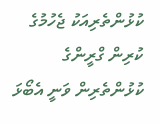ކުޅުންތެރިއަކު ޖެހުމުގެ ކުރިން ގްރީންގެ ކުޅުންތެރިން ވަނީ އެބޯޅަ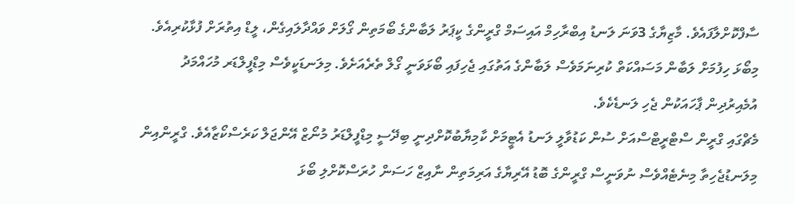ސާފްކޮށްލާފައެވެ. މާޒިޔާގެ 3ވަނަ ލަނޑު އިބްރާހިމް އައިސަމް ގްރީންގެ ކީޕަރު ލަބާންގެ ބޯމަތިން ގޯލަށް ވައްދާލައިގެން، ލީޑް އިތުރަށް ފުޅާކުރިއެވެ. މިބޯޅަ ހިފުމަށް ލަބާން މަސައްކަތް ކުރިނަމަވެސް ލަބާންގެ އަތުގައި ޖެހިފައި ބޯޅަވަނީ ގޯލް ތެރެއަށެވެ. މިލަނޑަކީވެސް މިޑްފީލްޑަރ މުހައްމަދު އުމެއިރުދިން ޕާހައަކުން ޖެހި ލަނޑެކެވެ.
މެޗްގައި ގްރީން ސްޓްރީޓްސްއަށް ސުން ކަޑުވާލީ ލަނޑު އެޓީމަށް ކާމިޔާބުކޮށްދިނީ ބިދޭސީ މިޑްފީލްޑަރު މުނޯޒް އޭންޖަލް ކަރެސްކޯޒާއެވެ. ގްރީންއިން މިލަނޑުޖެހިތާ މިނެޓެއްވެސް ނުވަނީސް ގްރީންގެ ބޮޑު އޭރިޔާގެ އަރިމަތިން ނާއިޒް ހަސަން ހުރަސްކޮށްލި ބޯޅަ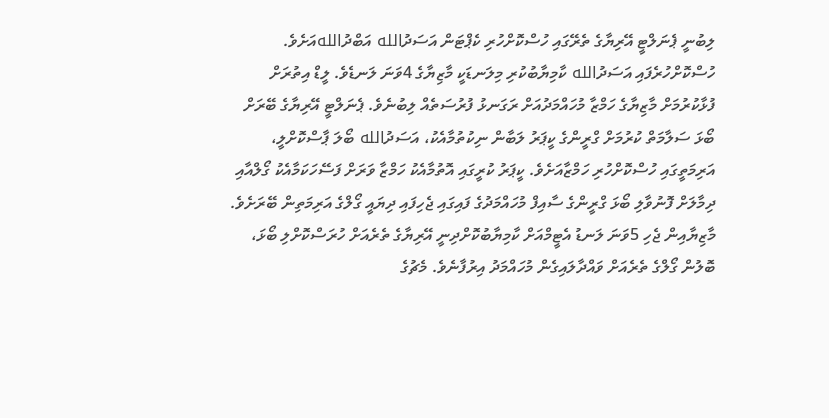ލިބުނީ ޕެނަލްޓީ އޭރިޔާގެ ތެރޭގައި ހުސްކޮށްހުރި ކެޕްޓަން އަސަދުالله އަބްދުاللهއަށެވެ. ހުސްކޮށްހުރެފައި އަސަދުالله ކާމިޔާބުކުރި މިލަނޑަކީ މާޒިޔާގެ 4ވަނަ ލަނޑެވެ. ލީޑް އިތުރަށް ފުޅާކުރުމަށް މާޒިޔާގެ ހަމްޒާ މުހައްމަދުއަށް ރަގަނޅު ފުރުސަތެއް ލިބުނެވެ. ޕެނަލްޓީ އޭރިޔާގެ ބޭރަށް ބޯޅަ ސަލާމަތް ކުރުމަށް ގްރީންގެ ކީޕަރު ލަބާން ނިކުތުމާއެކު، އަސަދުالله ބޯލަ ޕާސްކޮށްލީ، އަރިމަތީގައި ހުސްކޮށްހުރި ހަމްޒާއަށެވެ. ކީޕަރު ކުރީގައި އޮތުމާއެކު ހަމްޒާ ވަރަށް ފަސޭހަކަމާއެކު ގޯލްއާއި ދިމާލަށް ފޮނުވާލި ބޯޅަ ގްރީންގެ ސާއިފް މުހައްމަދުގެ ފައިގައި ޖެހިފައި ދިޔައީ ގޯލްގެ އަރިމަތިން ބޭރަށެވެ. މާޒިޔާއިން ޖެހި 5ވަނަ ލަނޑު އެޓީމްއަށް ކާމިޔާބުކޮށްދިނީ އޭރިޔާގެ ތެރެއަށް ހުރަސްކޮށްލި ބޯޅަ، ބޮލުން ގޯލްގެ ތެރެއަށް ވައްދާލައިގެން މުހައްމަދު އިރުފާނެވެ. މެޗުގެ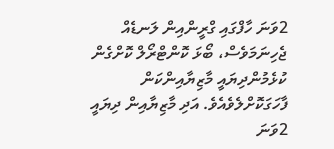2ވަނަ ހާފްގައި ގްރީންއިން ލަނޑެއް ޖެހިނަމަވެސް، ބޯޅަ ކޮންޓްރޯލް ކޮށްގެން ކުޅެމުންދިޔައީ މާޒިޔާއިންކަން ފާހަގަކޮށްލެވެއެވެ. އަދި މާޒިޔާއިން ދިޔައީ 2ވަނަ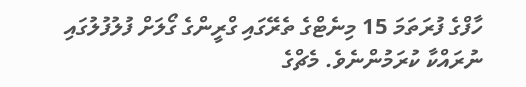ހާފްގެ ފުރަތަމަ 15 މިނެޓްގެ ތެރޭގައި ގްރީންގެ ގޯލަށް ފުލުފުލުގައި ނުރައްކާ ކުރަމުންނެވެ. މެޗްގެ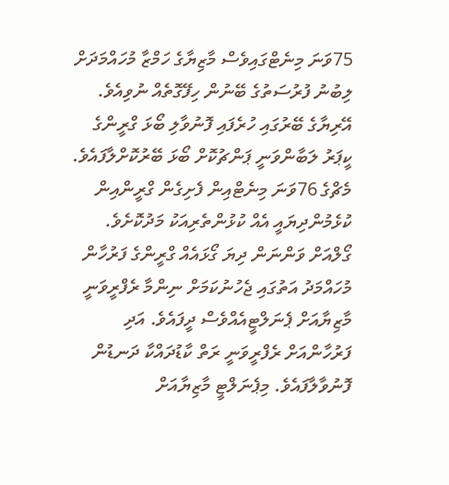75ވަނަ މިނެޓްގައިވެސް މާޒިޔާގެ ހަމްޒާ މުހައްމަދަށް ލިބުނު ފުރުސަތުގެ ބޭނުން ހިފޭގޮތެއް ނުވިއެވެ. އޭރިޔާގެ ބޭރުގައި ހުރެފައި ފޮނުވާލި ބޯޅަ ގްރީންގެ ކީޕަރު ލަބާންވަނީ ޕަންޗުކޮށް ބޯޅަ ބޭރުކޮށްލާފައެވެ.
މެޗްގެ 76ވަނަ މިނެޓްއިން ފެށިގެން ގްރީންއިން ކުޅެމުންދިޔައީ އެއް ކުޅުންތެރިއަކު މަދުކޮށެވެ. ގޯލްއަށް ވަންނަން ދިޔަ ގޯޅައެއް ގްރީންގެ ފަރުހާން މުހައްމަދު އަތުގައި ޖެހުނުކަމަށް ނިންމާ ރެފްރީވަނީ މާޒިޔާއަށް ޕެނަލްޓީއެއްވެސް ދީފައެވެ. އަދި ފަރުހާންއަށް ރެފްރީވަނީ ރަތް ކާޑުދައްކާ ދަނޑުން ފޮނުވާލާފައެވެ. މިޕެނަލްޓީ މާޒިޔާއަށް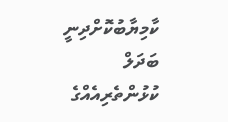ކާމިޔާބުކޮށްދިނީ ބަދަލް ކުޅުންތެރިއެއްގެ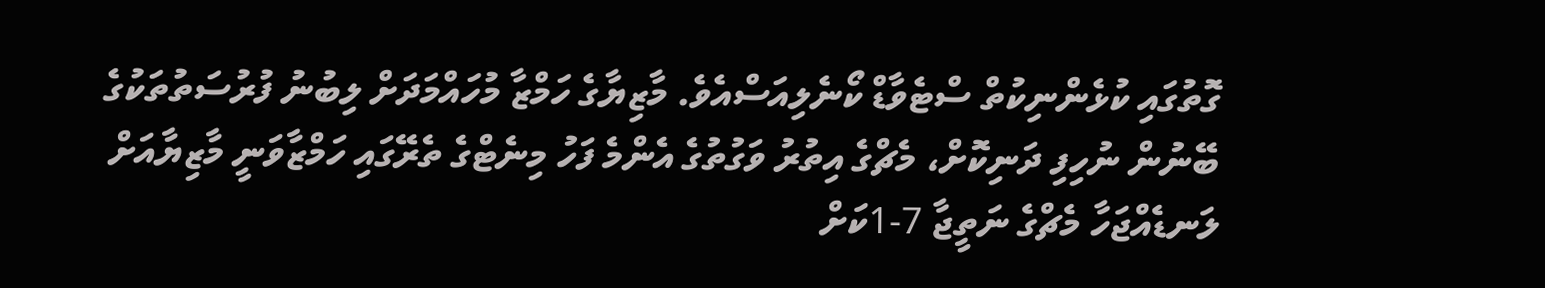ގޮތުގައި ކުޅެންނިކުތް ސްޓެވާޑް ކޯނެލިއަސްއެވެ. މާޒިޔާގެ ހަމްޒާ މުހައްމަދަށް ލިބުނު ފުރުސަތުތަކުގެ ބޭނުން ނުހިފި ދަނިކޮށް، މެޗްގެ އިތުރު ވަގުތުގެ އެންމެ ފަހު މިނެޓްގެ ތެރޭގައި ހަމްޒާވަނީ މާޒިޔާއަށް ލަނޑެއްޖަހާ މެޗްގެ ނަތީޖާ 7-1ކަށް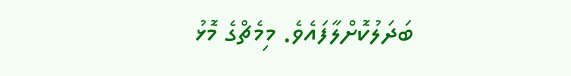ބަދަލުކޮށްލާފައެވެ. މިމެޗްގެ މޮޅު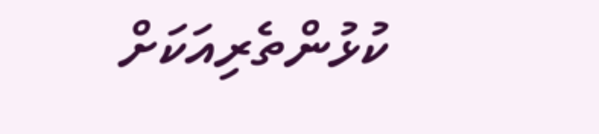ކުޅުންތެރިއަކަށް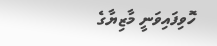ހޮވިފައިވަނީ މާޒިޔާގެ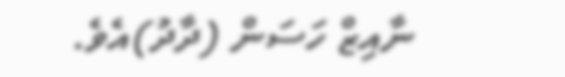ނާއިޒް ހަސަން (ދާދު)އެވެ.